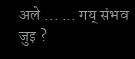अले ... ... गय् संभव जुइ ?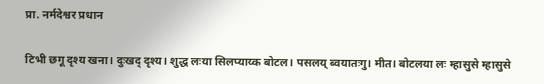प्रा. नर्मदेश्वर प्रधान

टिभी छगू दृश्य खना। दुःखद् दृश्य। शुद्ध लःया सिलप्याय्क बोटल। पसलय् ब्वयातःगु। मीत। बोटलया लः म्हासुसे म्हासुसे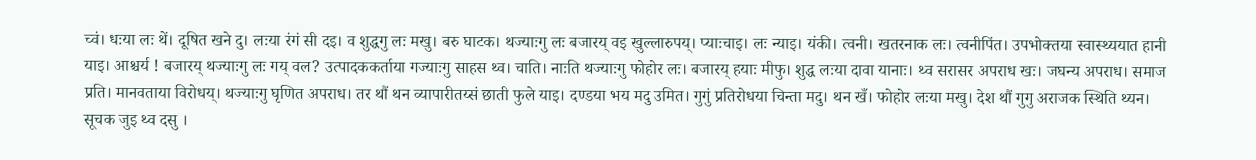च्वं। धःया लः थें। दूषित खने दु। लःया रंगं सी दइ। व शुद्धगु लः मखु। बरु घाटक। थज्याःगु लः बजारय् वइ खुल्लारुपय्। प्याःचाइ। लः न्याइ। यंकी। त्वनी। खतरनाक लः। त्वनीपिंत। उपभोक्तया स्वास्थ्ययात हानी याइ। आश्चर्य ! बजारय् थज्याःगु लः गय् वल? उत्पादककर्ताया गज्याःगु साहस थ्व। चाति। नाःति थज्याःगु फोहोर लः। बजारय् हयाः मीफु। शुद्ध लःया दावा यानाः। थ्व सरासर अपराध खः। जघन्य अपराध। समाज प्रति। मानवताया विरोधय्। थज्याःगु घृणित अपराध। तर थौं थन व्यापारीतय्सं छाती फुले याइ। दण्डया भय मदु उमित। गुगुं प्रतिरोधया चिन्ता मदु। थन खँ। फोहोर लःया मखु। देश थौं गुगु अराजक स्थिति थ्यन। सूचक जुइ थ्व दसु ।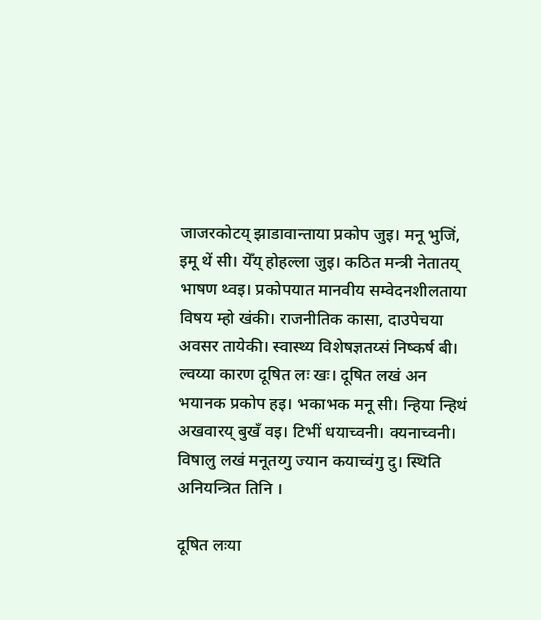जाजरकोटय् झाडावान्ताया प्रकोप जुइ। मनू भुजिं, इमू थें सी। येँय् होहल्ला जुइ। कठित मन्त्री नेतातय् भाषण थ्वइ। प्रकोपयात मानवीय सम्वेदनशीलताया विषय म्हो खंकी। राजनीतिक कासा, दाउपेचया अवसर तायेकी। स्वास्थ्य विशेषज्ञतय्सं निष्कर्ष बी। ल्वय्या कारण दूषित लः खः। दूषित लखं अन भयानक प्रकोप हइ। भकाभक मनू सी। न्हिया न्हिथं अखवारय् बुखँ वइ। टिभीं धयाच्वनी। क्यनाच्वनी। विषालु लखं मनूतय्गु ज्यान कयाच्वंगु दु। स्थिति अनियन्त्रित तिनि ।

दूषित लःया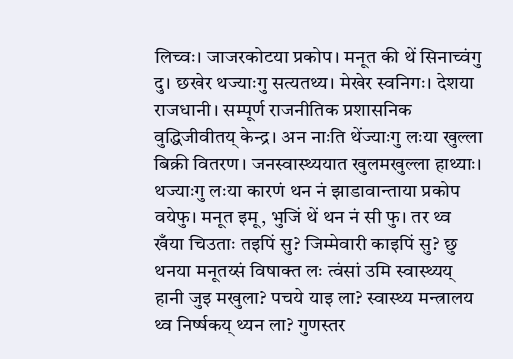लिच्वः। जाजरकोटया प्रकोप। मनूत की थें सिनाच्वंगु दु। छखेर थज्याःगु सत्यतथ्य। मेखेर स्वनिगः। देशया राजधानी। सम्पूर्ण राजनीतिक प्रशासनिक वुद्धिजीवीतय् केन्द्र। अन नाःति थेंज्याःगु लःया खुल्ला बिक्री वितरण। जनस्वास्थ्ययात खुलमखुल्ला हाथ्याः। थज्याःगु लःया कारणं थन नं झाडावान्ताया प्रकोप वयेफु। मनूत इमू, भुजिं थें थन नं सी फु। तर थ्व खँया चिउताः तइपिं सु? जिम्मेवारी काइपिं सु? छु थनया मनूतय्सं विषाक्त लः त्वंसां उमि स्वास्थ्यय् हानी जुइ मखुला? पचये याइ ला? स्वास्थ्य मन्त्रालय थ्व निर्ष्षकय् थ्यन ला? गुणस्तर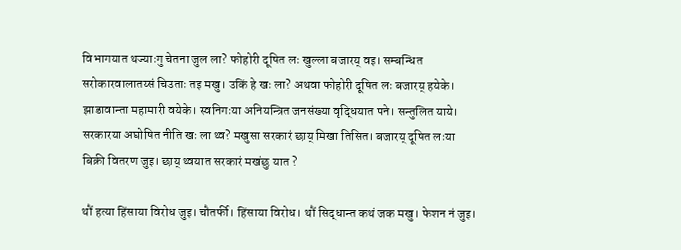विभागयात थज्याःगु चेतना जुल ला? फोहोरी दूषित लः खुल्ला बजारय् वइ। सम्बन्धित सरोकारवालातय्सं चिउताः तइ मखु। उकिं हे खः ला? अथवा फोहोरी दूषित लः बजारय् हयेके। झाडावान्ता महामारी वयेके। स्वनिगःया अनियन्त्रित जनसंख्या वृद्धियात पने। सन्तुलित याये। सरकारया अघोषित नीति खः ला थ्व? मखुसा सरकारं छाय् मिखा तिसित। बजारय् दूषित लःया बिक्री वितरण जुइ। छाय् थ्वयात सरकारं मखंछु यात ?

थौं हत्या हिंसाया विरोध जुइ। चौतर्फी। हिंसाया विरोध। थौं सिद्धान्त कथं जक मखु। फेशन नं जुइ।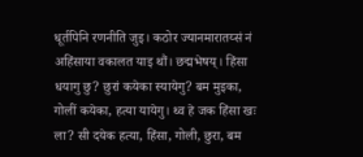धूर्तपिनि रणनीति जुइ। कठोर ज्यानमारातय्सं नं अहिंसाया वकालत याइ थौं। छद्मभेषय्। हिंसा धयागु छु? छुरां कयेका स्यायेगु? बम मुइका, गोलीं कयेका, हत्या यायेगु। थ्व हे जक हिंसा खः ला? सी दयेक हत्या, हिंसा, गोली, छुरा, बम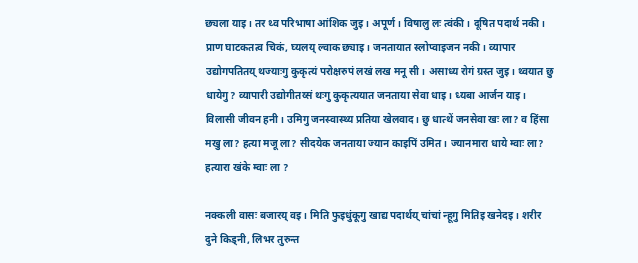छ्यला याइ। तर थ्व परिभाषा आंशिक जुइ। अपूर्ण। विषालु लः त्वंकी। दूषित पदार्थ नकी। प्राण घाटकतत्व चिकं, घ्यलय् ल्वाक छ्याइ। जनतायात स्लोप्वाइजन नकी। व्यापार उद्योगपतितय् थज्याःगु कुकृत्यं परोक्षरुपं लखं लख मनू सी। असाध्य रोगं ग्रस्त जुइ। थ्वयात छु धायेगु? व्यापारी उद्योगीतय्सं थःगु कुकृत्ययात जनताया सेवा धाइ। ध्यबा आर्जन याइ। विलासी जीवन हनी। उमिगु जनस्वास्थ्य प्रतिया खेलवाद। छु धात्थें जनसेवा खः ला? व हिंसा मखु ला? हत्या मजू ला? सीदयेक जनताया ज्यान काइपिं उमित। ज्यानमारा धाये म्वाः ला? हत्यारा खंके म्वाः ला ?

नक्कली वासः बजारय् वइ। मिति फुइधुंकूगु खाद्य पदार्थय् चांचां न्हूगु मितिइ खनेदइ। शरीर दुने किड्नी, लिभर तुरुन्त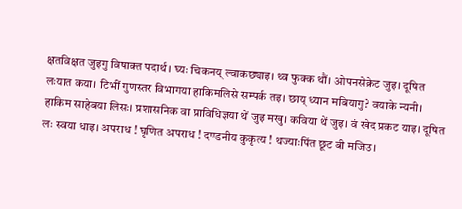क्षतविक्षत जुइगु विषाक्त पदार्थ। घ्यः चिकनय् ल्वाकछ्याइ। थ्व फुक्क थौं। ओपनसेक्रेट जुइ। दूषित लःयात कया। टिभीं गुणस्तर विभागया हाकिमलिसे सम्पर्क तइ। छाय् ध्यान मबियागु? वयाके न्यनी। हाकिम साहेबया लिसः। प्रशासनिक वा प्राविधिज्ञया थें जुइ मखु। कविया थें जुइ। वं खेद प्रकट याइ। दूषित लः स्वया धाइ। अपराध ! घृणित अपराध ! दण्डनीय कुकृत्य ! थज्याःपिंत छूट बी मजिउ।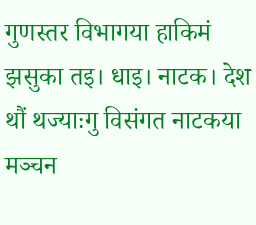गुणस्तर विभागया हाकिमं झसुका तइ। धाइ। नाटक। देश थौं थज्याःगु विसंगत नाटकया मञ्चन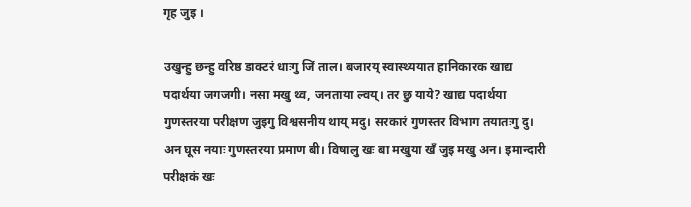गृह जुइ ।

उखुन्हु छन्हु वरिष्ठ डाक्टरं धाःगु जिं ताल। बजारय् स्वास्थ्ययात हानिकारक खाद्य पदार्थया जगजगी। नसा मखु थ्व, जनताया ल्वय्। तर छु याये? खाद्य पदार्थया गुणस्तरया परीक्षण जुइगु विश्वसनीय थाय् मदु। सरकारं गुणस्तर विभाग तयातःगु दु। अन घूस नयाः गुणस्तरया प्रमाण बी। विषालु खः बा मखुया खँ जुइ मखु अन। इमान्दारी परीक्षकं खः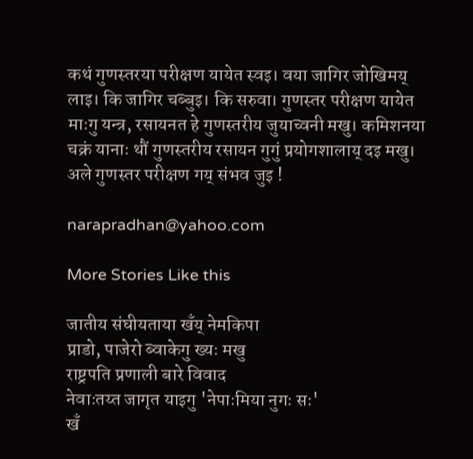कथं गुणस्तरया परीक्षण यायेत स्वइ। वया जागिर जोखिमय् लाइ। कि जागिर चब्बुइ। कि सरुवा। गुणस्तर परीक्षण यायेत माःगु यन्त्र, रसायनत हे गुणस्तरीय जुयाच्वनी मखु। कमिशनया चक्रं यानाः थौं गुणस्तरीय रसायन गुगुं प्रयोगशालाय् दइ मखु। अले गुणस्तर परीक्षण गय् संभव जुइ !

narapradhan@yahoo.com

More Stories Like this

जातीय संघीयताया खँय् नेमकिपा
प्राडो, पाजेरो ब्वाकेगु ख्यः मखु
राष्ट्रपति प्रणाली बारे विवाद
नेवाःतय्त जागृत याइगु 'नेपाःमिया नुगः सः'
खँ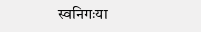स्वनिगःया